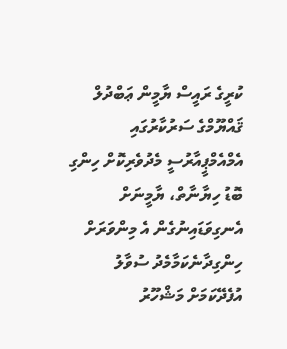ކުރީގެ ރައީސް ޔާމީން ޢަބްދުލް ޤައްޔޫމްގެ ސަރުކާރުގައި އެމްއެމްޕީއާރުސީ މެދުވެރިކޮށް ހިންގި ބޮޑު ހިޔާނާތް، ޔާމީނަށް އެނގިވަޑައިނުގެން އެ މިންވަރަށް ހިންގިދާނެކަމާމެދު ސުވާލު އުފެދޭކަމަށް މަޝްހޫރު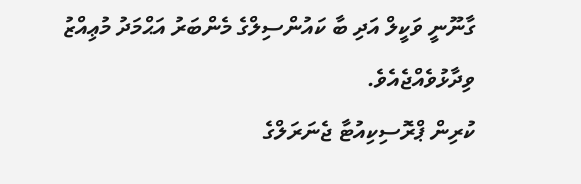ގާނޫނީ ވަކީލް އަދި ބާ ކައުންސިލްގެ މެންބަރު އަޙްމަދު މުޢިއްޒު ވިދާޅުވެއްޖެއެވެ.
ކުރިން ޕްރޮސިކިއުޓާ ޖެނަރަލްގެ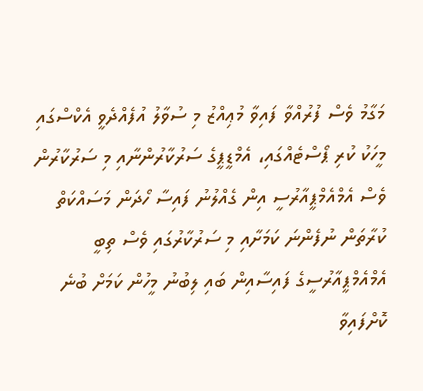މަގާމު ވެސް ފުރުއްވާ ފައިވާ މުޢިއްޒު މި ސުވާލު އުފެއްދެވީ އެކްސްގައި މީހަކު ކުރި ޕޯސްޓެއްގައި، އެމްޑީޕީގެ ސަރުކާރުންނާއި މި ސަރުކާރުން ވެސް އެމްއެމްޕީއާރުސީ އިން ގެއްލުނު ފައިސާ ހޯދަން މަސައްކަތް ކުރާތަން ނުފެންނަ ކަމަށާއި މި ސަރުކާރުގައި ވެސް ތިބީ އެމްއެމްޕީއާރުސީގެ ފައިސާއިން ބައި ލިބުނު މީހުން ކަމަށް ބުނެ ކޮށްފައިވާ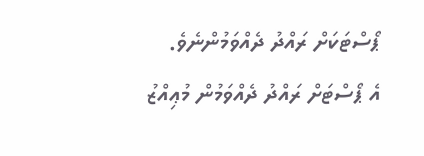ޕޯސްޓަކަށް ރައްދު ދެއްވަމުންނެވެ.
އެ ޕޯސްޓަށް ރައްދު ދެއްވަމުން މުޢިއްޒު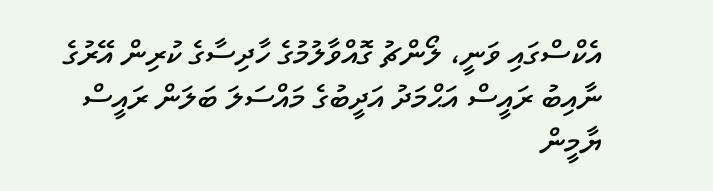އެކްސްގައި ވަނީ، ލޯންޗު ގޮއްވާލުމުގެ ހާދިސާގެ ކުރިން އޭރުގެ ނާއިބު ރައީސް އަޙްމަދު އަދީބުގެ މައްސަލަ ބަލަން ރައީސް ޔާމީން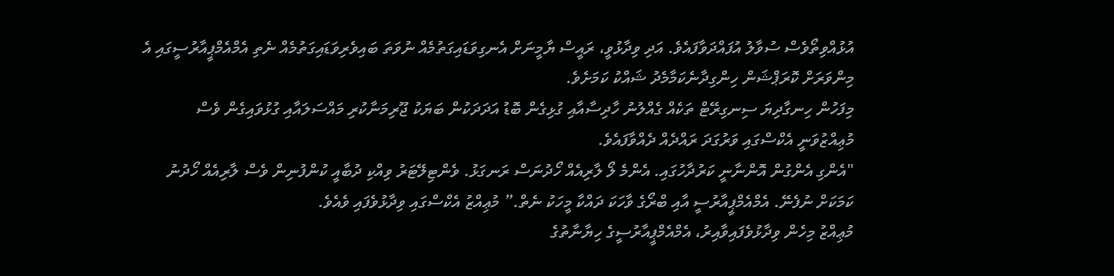އުޅުއްވިތޯވެސް ސުވާލު އުފައްދަވާފައެވެ. އަދި ވިދާޅުވީ، ރައީސް ޔާމީނަށް އެނގިވަޑައިގަތުމެއް ނުވަތަ ބައިވެރިވަޑައިގަތުމެއް ނެތި އެމްއެމްޕީއާރުސީގައި އެ މިންވަރަށް ކޮރަޕްޝަން ހިންގިދާނެކަމާމެދު ޝައްކު ކަމަށެވެ.
މިފަހުން ހިނގާދިޔަ ސިނގިރޭޓް ތަކެއް ގެއްލުނު ހާދިސާއާއި ގުޅިގެން ބޮޑު އަދަދަކުން ބަޔަކު ޖޫރިމަނާކުރި މައްސަލައާއި ގުޅުވައިގެން ވެސް މުޢިއްޒުވަނީ އެކްސްގައި ވަރުގަދަ ރައްދެއް ދެއްވާފައެވެ.
"އެންގި އެންގުން އޮންނާނީ ކަރުދާހުގައި. އެންމެ ލޯ ލާރިއެއް ހޯދުނަސް ރަނގަޅު. ވެންޓިލޭޓަރު ވިއްކި ދުބާއީ ކުންފުނިން ވެސް ލާރިއެއް ހޯދުނު ކަމަކަށް ނުފެނޭ. އެމްއެމްޕީއާރުސީ އާއި ބްރޯގެ ވާހަކަ ދައްކާ މީހަކު ނެތް.” މުޢިއްޒު އެކްސްގައި ވިދާޅުވެފައި ވެއެވެ.
މުޢިއްޒު މިހެން ވިދާޅުވެފައިވާއިރު، އެމްއެމްޕީއާރުސީގެ ހިޔާނާތުގެ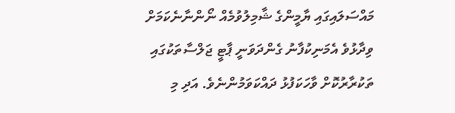މައްސަލައިގައި ޔާމީންގެ ޝާމިލުވުމެއް ނޯންނާނެކަމަށް ވިދާޅުވެ އެމަނިކުފާނު ގެންދަވަނީ ޕާޓީ ޖަލްސާތަކުގައި ތަކުރާރުކޮށް ވާހަކަފުޅު ދައްކަވަމުންނެވެ. އަދި މި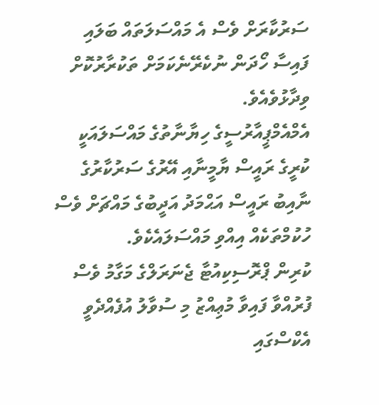ސަރުކާރަށް ވެސް އެ މައްސަލަތައް ބަލައި ފައިސާ ހޯދަން ނުކެރޭނެކަމަށް ތަކުރާރުކޮށް ވިދާޅުވެއެވެ.
އެމްއެމްޕީއާރުސީގެ ހިޔާނާތުގެ މައްސަލައަކީ ކުރީގެ ރައީސް ޔާމީނާއި އޭރުގެ ސަރުކާރުގެ ނާއިބު ރައީސް އަޙްމަދު އަދީބުގެ މައްޗަށް ވެސް ހުކުމްތަކެއް އިއްވި މައްސަލައެކެވެ.
ކުރިން ޕްރޮސިކިއުޓާ ޖެނަރަލްގެ މަގާމު ވެސް ފުރުއްވާ ފައިވާ މުޢިއްޒު މި ސުވާލު އުފެއްދެވީ އެކްސްގައި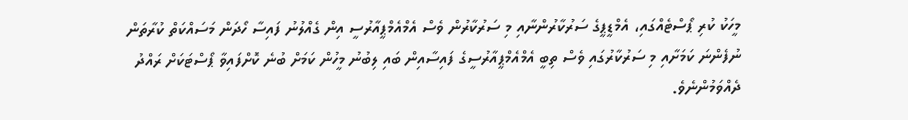މީހަކު ކުރި ޕޯސްޓެއްގައި، އެމްޑީޕީގެ ސަރުކާރުންނާއި މި ސަރުކާރުން ވެސް އެމްއެމްޕީއާރުސީ އިން ގެއްލުނު ފައިސާ ހޯދަން މަސައްކަތް ކުރާތަން ނުފެންނަ ކަމަށާއި މި ސަރުކާރުގައި ވެސް ތިބީ އެމްއެމްޕީއާރުސީގެ ފައިސާއިން ބައި ލިބުނު މީހުން ކަމަށް ބުނެ ކޮށްފައިވާ ޕޯސްޓަކަށް ރައްދު ދެއްވަމުންނެވެ.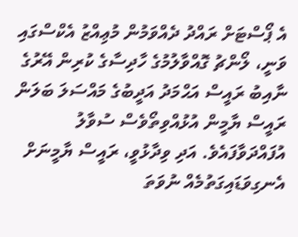އެ ޕޯސްޓަށް ރައްދު ދެއްވަމުން މުޢިއްޒު އެކްސްގައި ވަނީ، ލޯންޗު ގޮއްވާލުމުގެ ހާދިސާގެ ކުރިން އޭރުގެ ނާއިބު ރައީސް އަޙްމަދު އަދީބުގެ މައްސަލަ ބަލަން ރައީސް ޔާމީން އުޅުއްވިތޯވެސް ސުވާލު އުފައްދަވާފައެވެ. އަދި ވިދާޅުވީ، ރައީސް ޔާމީނަށް އެނގިވަޑައިގަތުމެއް ނުވަތަ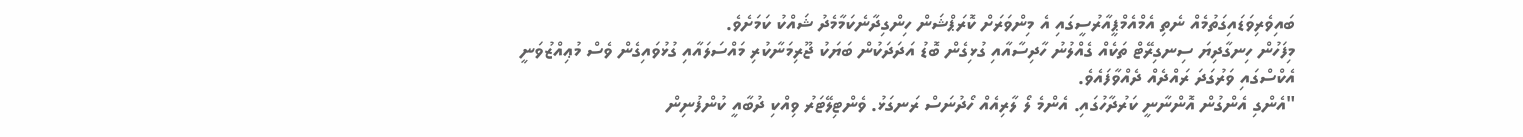ބައިވެރިވަޑައިގަތުމެއް ނެތި އެމްއެމްޕީއާރުސީގައި އެ މިންވަރަށް ކޮރަޕްޝަން ހިންގިދާނެކަމާމެދު ޝައްކު ކަމަށެވެ.
މިފަހުން ހިނގާދިޔަ ސިނގިރޭޓް ތަކެއް ގެއްލުނު ހާދިސާއާއި ގުޅިގެން ބޮޑު އަދަދަކުން ބަޔަކު ޖޫރިމަނާކުރި މައްސަލައާއި ގުޅުވައިގެން ވެސް މުޢިއްޒުވަނީ އެކްސްގައި ވަރުގަދަ ރައްދެއް ދެއްވާފައެވެ.
"އެންގި އެންގުން އޮންނާނީ ކަރުދާހުގައި. އެންމެ ލޯ ލާރިއެއް ހޯދުނަސް ރަނގަޅު. ވެންޓިލޭޓަރު ވިއްކި ދުބާއީ ކުންފުނިން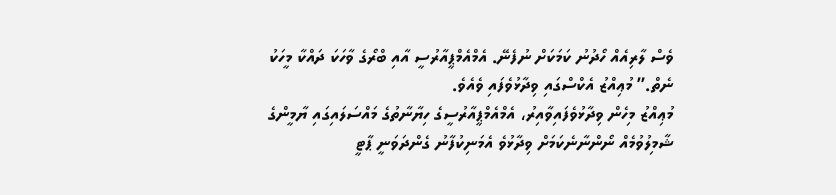ވެސް ލާރިއެއް ހޯދުނު ކަމަކަށް ނުފެނޭ. އެމްއެމްޕީއާރުސީ އާއި ބްރޯގެ ވާހަކަ ދައްކާ މީހަކު ނެތް.” މުޢިއްޒު އެކްސްގައި ވިދާޅުވެފައި ވެއެވެ.
މުޢިއްޒު މިހެން ވިދާޅުވެފައިވާއިރު، އެމްއެމްޕީއާރުސީގެ ހިޔާނާތުގެ މައްސަލައިގައި ޔާމީންގެ ޝާމިލުވުމެއް ނޯންނާނެކަމަށް ވިދާޅުވެ އެމަނިކުފާނު ގެންދަވަނީ ޕާޓީ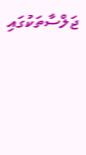ޖަލްސާތަކުގައި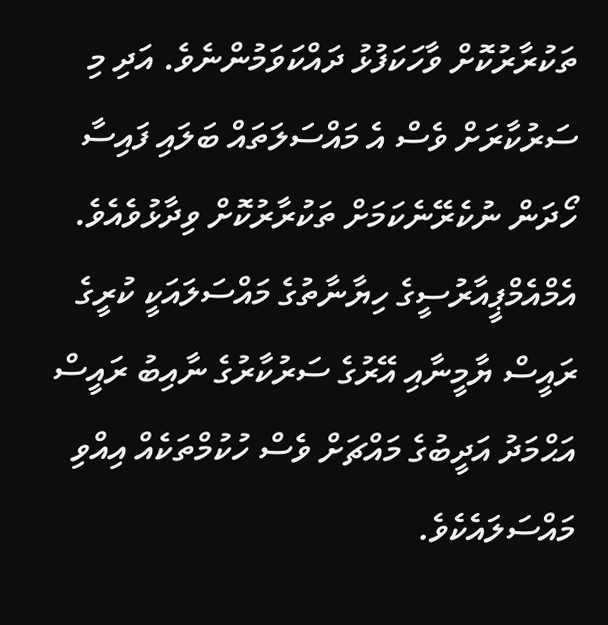ތަކުރާރުކޮށް ވާހަކަފުޅު ދައްކަވަމުންނެވެ. އަދި މި ސަރުކާރަށް ވެސް އެ މައްސަލަތައް ބަލައި ފައިސާ ހޯދަން ނުކެރޭނެކަމަށް ތަކުރާރުކޮށް ވިދާޅުވެއެވެ.
އެމްއެމްޕީއާރުސީގެ ހިޔާނާތުގެ މައްސަލައަކީ ކުރީގެ ރައީސް ޔާމީނާއި އޭރުގެ ސަރުކާރުގެ ނާއިބު ރައީސް އަޙްމަދު އަދީބުގެ މައްޗަށް ވެސް ހުކުމްތަކެއް އިއްވި މައްސަލައެކެވެ.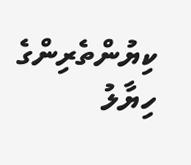ކިޔުންތެރިންގެ ހިޔާލު